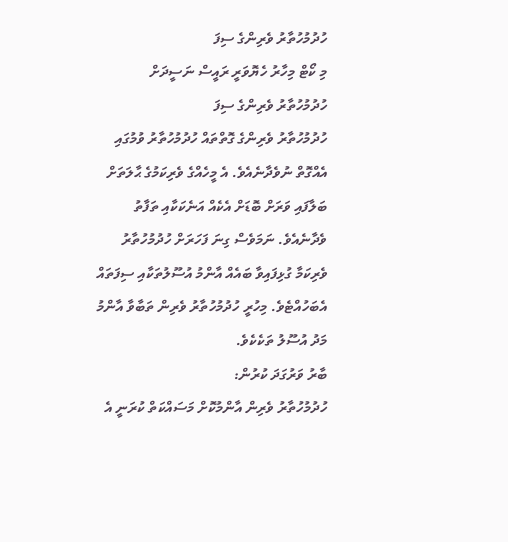ހުދުމުހުތާރު ވެރިންގެ ސިފަ
މި ކޯޓް މިހާރު ހެޔޮވަރީ ރައީސް ނަސީދަށް
ހުދުމުހުތާރު ވެރިންގެ ސިފަ
ހުދުމުހުތާރު ވެރިންގެ ގޮތްތައް ހުދުމުހުތާރު ވުމުގައި އެއްގޮތް ނުވެދާނެއެވެ. އެ މީހެއްގެ ވެރިކަމުގެ ޙާލަތަށް ބަލާފައި ވަރަށް ބޮޑަށް އެކެއް އަނެކަކާއި ތަފާތު ވެދާނެއެވެ. ނަމަވެސް ގިނަ ފަހަރަށް ހުދުމުހުތާރު ވެރިކަމާ ގުޅިފައިވާ ބައެއް އާންމު އުސޫލުތަކާއި ސިފަތައް އެބަހުއްޓެވެ. މިހުރީ ހުދުމުހުތާރު ވެރިން ތަބާވާ އާންމު މަދު އުސޫލު ތަކެކެވެ.
ބާރު ވަރުގަދަ ކުރުން:
ހުދުމުހުތާރު ވެރިން އާންމުކޮށް މަސައްކަތް ކުރަނީ އެ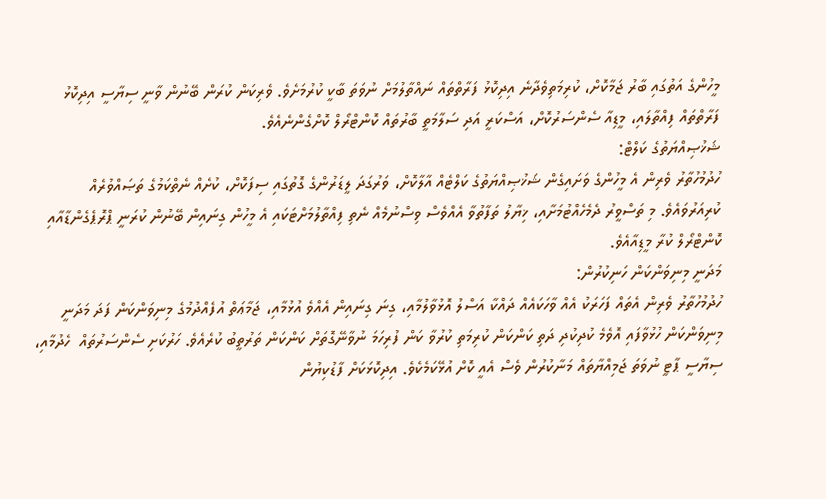މީހުންގެ އަތުގައި ބާރު ޖަމާކޮށް، ކުރިމަތިވެދާނެ އިދިކޮޅު ފަރާތްތައް ނައްތާލުމަށް ނުވަތަ ބާކީ ކުރުމަށެވެ. ވެރިކަން ކުރަން ބޭނުން ވާނީ ސިޔާސީ އިދިކޮޅު ފަރާތްތައް ފިއްތާލައި، މީޑިއާ ސެންސަރުކޮށް، އަސްކަރީ އަދި ސަލާމަތީ ބާރުތައް ކޮންޓްރޯލް ކޮށްގެންނެއެވެ.
ޝަޚުޞިއްޔަތުގެ ކަލްޓް:
ހުދުމުހުތާރު ވެރިން އެ މީހުންގެ ވަށައިގެން ޝަޚުޞިއްޔަތުގެ ކަލްޓެއް އާލާކޮށް، ވަރުގަދަ ލީޑަރުންގެ ގޮތުގައި ސިފަކޮށް، ކުށެއް ނެތްކަމުގެ ތަޞައްވުރެއް ކުރިއަރުވައެވެ. މި ތަސްވީރު ދެމެހެއްޓުމަށާއި، ޚިޔާލު ތަފާތުވާ އެއްވެސް ވިސްނުމެއް ނެތި ފިއްތާލުމަށްޓަކައި އެ މީހުން ގިނައިން ބޭނުން ކުރަނީ ޕްރޮޕެގެންޑާއާއި ކޮންޓްރޯލް ކުރާ މީޑިއާއެވެ.
މަދަނީ މިނިވަންކަން ހަނިކުރުން:
ހުދުމުހުތާރު ވެރިން އެތައް ފަހަރަކު އެއް ވާހަކައެއް ދައްކާ އަސްލު އޮޅުވާލުމާއި، ގިނަ ގިނައިން އެއްވެ އުޅުމާއި، ޖަމާޢަތް އުފެއްދުމުގެ މިނިވަންކަން ފަދަ މަދަނީ މިނިވަންކަން ހުޅުވާފައި އޮވެމެ ކުދިކުދި ދަތި ކަންކަން ކުރިމަތި ކުރުވާ ކަން ފުރިހަމަ ނުވާނޭގޮތަށް ކަންކަން ތަރުތީބު ކުރެއެވެ. ހަރުކަށި ސެންސަރުތައް  ހެދުމާއި، ސިޔާސީ ޕާޓީ ނުވަތަ ޖަމިއްޔާތައް މަނާކުރުން ވެސް އެއީ ކޮށް އުޅޭކަމެކެވެ. އިދިކޮޅަކަށް ފާޑުކިޔުން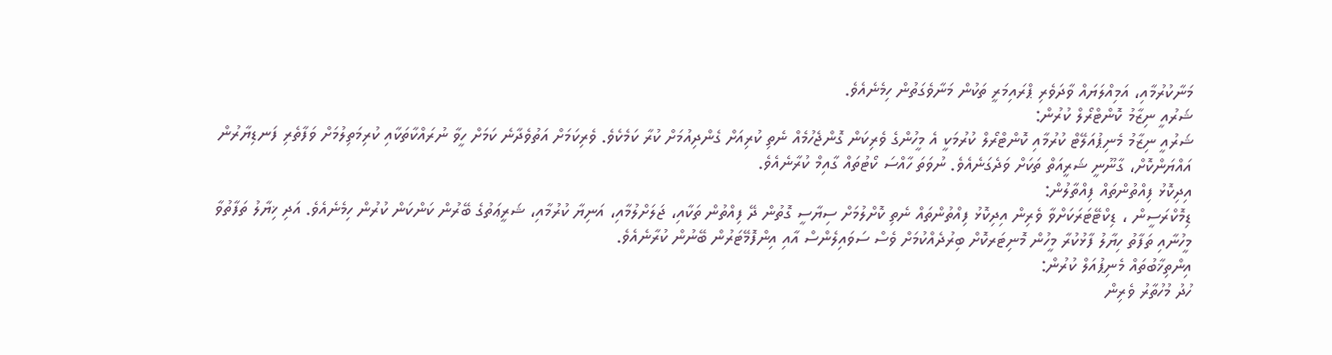މަނާކުރުމާއި، އަމިއްލަޔައް ވާދަވެރި ޕްރައިމަރީ ތަކުން މަނާވެގަތުން ހިމެނެއެވެ.
ޝަރުއީ ނިޒާމު ކޮންޓްރޯލް ކުރުން:
ޝަރުއީ ނިޒާމު މެނިޕުއަލޭޓް ކުރުމާއި ކޮންޓްރޯލް ކުރުމަކީ އެ މީހުންގެ ވެރިކަން ގޮންޖެހުމެއް ނެތި ކުރިއަށް ގެންދިއުމަށް ކުރާ ކަމެކެވެ. ވެރިކަމަށް އަތުވެދާނެ ކަމަށް ހީވާ ނުރައްކާތަކާއި ކުރިމަތިލުމަށް ވަފާތެރި ފަނޑިޔާރުން އައްޔަންކޮށް، ގާނޫނީ ޝަރީއަތް ތަކަށް ވަދެގަނެއެވެ. ނުވަތަ ހާއްސަ ކޯޓުތައް ގާއިމް ކުރާނެއެވެ.
އިދިކޮޅު ފިއްތުންތައް ފިއްތާލުން:
ޑިމޮކްރަސީން ، ޑިކްޓޭޓަރަކަށްވާ ވެރިން އިދިކޮޅު ފިއްތުންތައް ނެތި ކޮށްލުމަށް ސިޔާސީ ގޮތުން ދޭ ފިއްތުން ތަކާއި، ޖަލަށްލުމާއި، އަނިޔާ ކުރުމާއި، ޝަރީޢަތުގެ ބޭރުން ކަންކަން ކުރުން ހިމެނެއެވެ. އަދި ޚިޔާލު ތަފާތުވާ މީހުނާއި ތަފާތު ހިޔާލު ފާޅުކުރާ މީހުން މޮނިޓަރކޮށް ބިރުދެއްކުމަށް ވެސް ސަވައިލެންސް އާއި އިންފޮމޭޓަރުން ބޭނުން ކުރާނެއެވެ.
އިންތިޚާބުތައް މެނިޕުއަލް ކުރުން:
ހުދު މުހުތާރު ވެރިން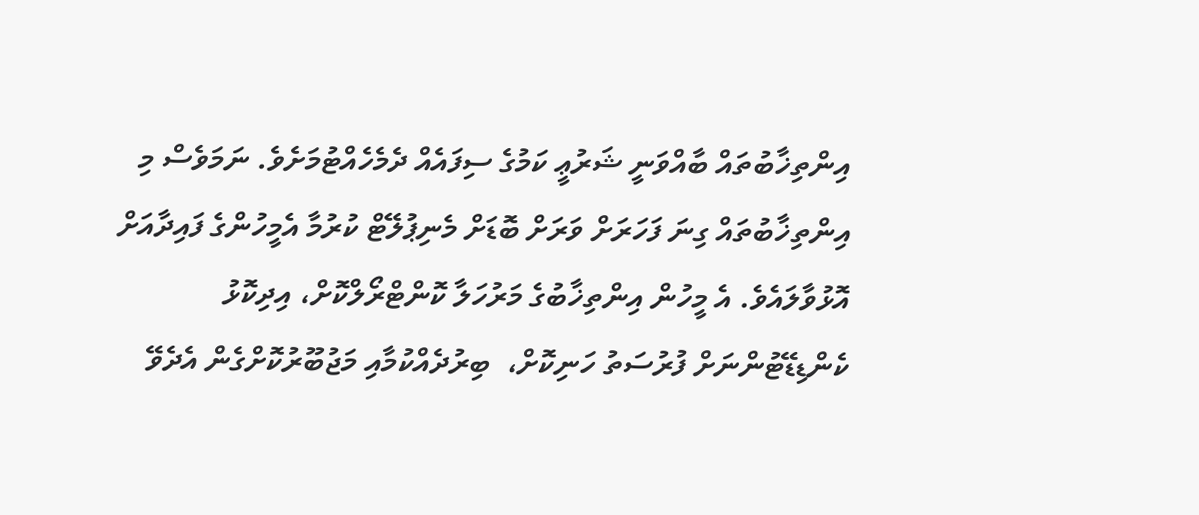އިންތިޚާބުތައް ބާއްވަނީ ޝަރުޢީ ކަމުގެ ސިފައެއް ދެމެހެއްޓުމަށެވެ. ނަމަވެސް މި އިންތިޚާބުތައް ގިނަ ފަހަރަށް ވަރަށް ބޮޑަށް މެނިޕުލޭޓް ކުރުމާ އެމީހުންގެ ފައިދާއަށް އޮޅުވާލައެވެ. އެ މީހުން އިންތިޚާބުގެ މަރުހަލާ ކޮންޓްރޯލްކޮށް، އިދިކޮޅު ކެންޑިޑޭޓުންނަށް ފުރުސަތު ހަނިކޮށް،  ބިރުދެއްކުމާއި މަޖުބޫރުކޮށްގެން އެދެވޭ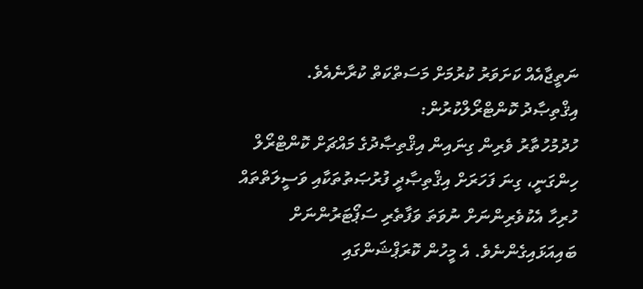ނަތީޖާއެއް ކަށަވަރު ކުރުމަށް މަސަތްކަތް ކުރާނެއެވެ.
އިޤްތިޞާދު ކޮންޓްރޯލްކުރުން:
ހުދުމުހުތާރު ވެރިން ގިނައިން އިޤްތިޞާދުގެ މައްޗަށް ކޮންޓްރޯލް ހިންގަނީ، ގިނަ ފަހަރަށް އިޤްތިޞާދީ ފުރުޞަތުތަކާއި ވަސީލަތްތައް ހުރިހާ އެކުވެރިންނަށް ނުވަތަ ވަފާތެރި ސަޕޯޓަރުންނަށް ބައިއަޅައިގެންނެވެ. އެ މީހުން ކޮރަޕްޝަންގައި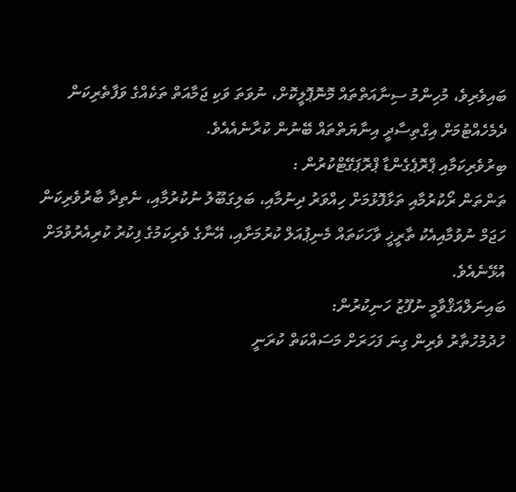ބައިވެރިވެ، މުހިންމު ސިނާއަތްތައް މޮނޮޕޮލީކޮށް، ނުވަތަ ވަކި ޖަމާއަތް ތަކެއްގެ ވަފާތެރިކަން ދެމެހެއްޓުމަށް އިގްތިސާދީ އިނާޔަތްތައް ބޭނުން ކުރާނެއެއެވެ.
ބިރުވެރިކަމާއި ޕްރޮޕެގެންޑާ ޕްރޮޕަގޭޓްކުރުން :
ތަންތަން ރޯކުރުމާއި ތަޅާފޮޅުމަށް ހިއްވަރު ދިނުމާއި، ބަލިގަބޫލު ނުކުރުމާއި، ނެތިދާ ބާރުވެރިކަން ހަޖަމް ނުވުމާއިއެކު ތާރީޚީ ވާހަކަތައް މެނިޕުއަލް ކުރުމަށާއި، އޭނާގެ ވެރިކަމުގެ ފިކުރު ކުރިއެރުވުމަށް އުޅޭނެއެވެ.
ބައިނަލްއަޤްވާމީ ނުފޫޒު ހަނިކުރުން:
ހުދުމުހުތާރު ވެރިން ގިނަ ފަހަރަށް މަސައްކަތް ކުރަނީ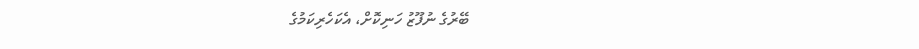ބޭރުގެ ނުފޫޒު ހަނިކޮށް، އެކަހެރިކަމުގެ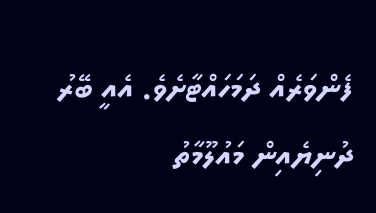ފެންވަރެއް ދަމަހައްޓާށެވެ. އެއީ ބޭރު ދުނިޔެއިން މައުލޫމާތު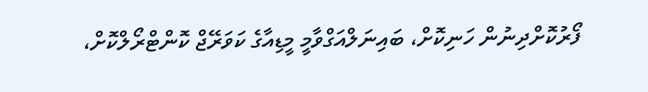ފޯރުކޮށްދިނުން ހަނިކޮށް، ބައިނަލްއަގްވާމީ މީޑިއާގެ ކަވަރޭޖް ކޮންޓްރޯލްކޮށް،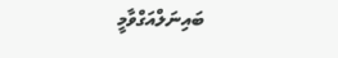ބައިނަލްއަގްވާމީ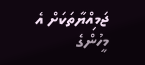ޖަމިއްޔާތަކަށް އެ މީހުންގެ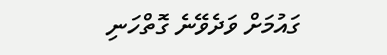ގައުމަށް ވަދެވޭނެ ގޮތްހަނި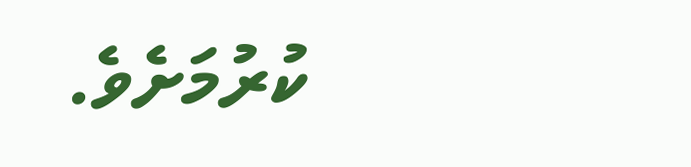ކުރުމަށެވެ.